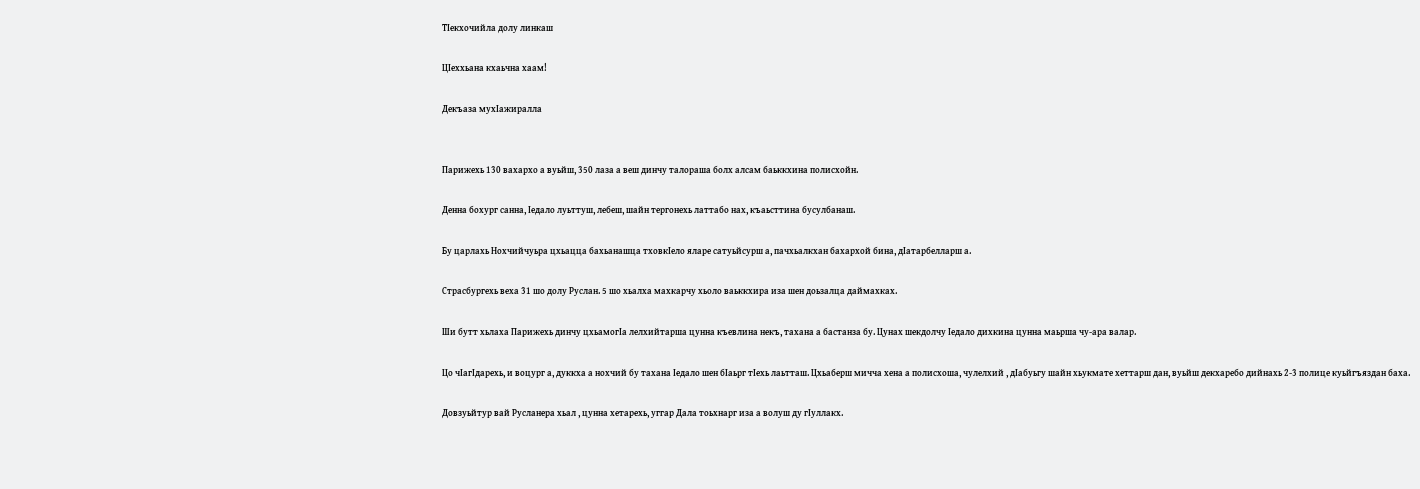ТIекхочийла долу линкаш

ЦIеххьана кхаьчна хаам!

Декъаза мухIажиралла


Парижехь 130 вахархо а вуьйш, 350 лаза а веш динчу талораша болх алсам баьккхина полисхойн.

Денна бохург санна, Iедало луьттуш, лебеш, шайн тергонехь латтабо нах, къаьсттина бусулбанаш.

Бу царлахь Нохчийчуьра цхьацца бахьанашца тховкIело яларе сатуьйсурш а, пачхьалкхан бахархой бина, дIатарбелларш а.

Страсбургехь веха 31 шо долу Руслан. 5 шо хьалха махкарчу хьоло ваьккхира иза шен доьзалца даймахках.

Ши бутт хьлаха Парижехь динчу цхьамогIа лелхийтарша цунна къевлина некъ, тахана а бастанза бу. Цунах шекдолчу Iедало дихкина цунна маьрша чу-ара валар.

Цо чIагIдарехь, и воцург а, дуккха а нохчий бу тахана Iедало шен бIаьрг тIехь лаьтташ. Цхьаберш мичча хена а полисхоша, чулелхий , дIабуьгу шайн хьукмате хеттарш дан, вуьйш декхаребо дийнахь 2-3 полице куьйгъяздан баха.

Довзуьйтур вай Русланера хьал , цунна хетарехь, уггар Дала тоьхнарг иза а волуш ду гIуллакх.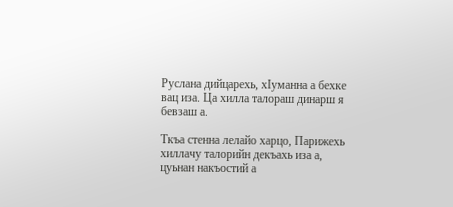Руслана дийцарехь, хIуманна а бехке вац иза. Ца хилла талораш динарш я бевзаш а.

Ткъа стенна лелайо харцо, Парижехь хиллачу талорийн декъахь иза а, цуьнан накъостий а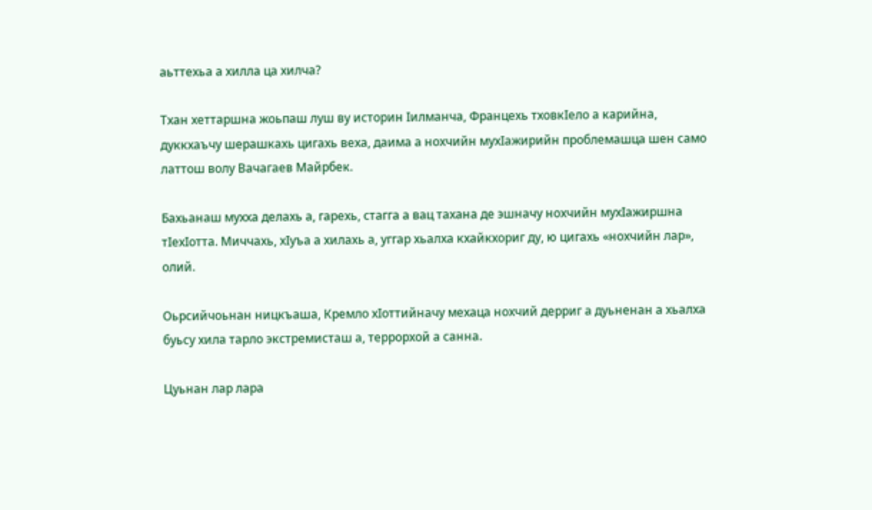аьттехьа а хилла ца хилча?

Тхан хеттаршна жоьпаш луш ву историн Iилманча, Францехь тховкIело а карийна, дуккхаъчу шерашкахь цигахь веха, даима а нохчийн мухIажирийн проблемашца шен само латтош волу Вачагаев Майрбек.

Бахьанаш мухха делахь а, гарехь, стагга а вац тахана де эшначу нохчийн мухIажиршна тIехIотта. Миччахь, хIуъа а хилахь а, уггар хьалха кхайкхориг ду, ю цигахь «нохчийн лар», олий.

Оьрсийчоьнан ницкъаша, Кремло хIоттийначу мехаца нохчий дерриг а дуьненан а хьалха буьсу хила тарло экстремисташ а, террорхой а санна.

Цуьнан лар лара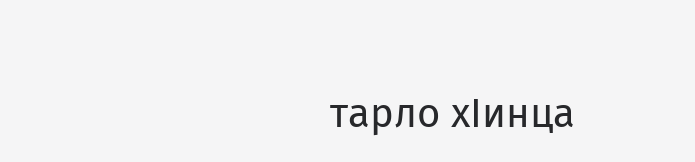тарло хIинца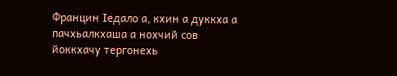Францин Iедало а, кхин а дуккха а пачхьалкхаша а нохчий сов йоккхачу тергонехь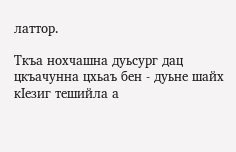латтор.

Ткъа нохчашна дуьсург дац цкъачунна цхьаъ бен - дуьне шайх кIезиг тешийла а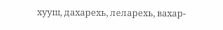хууш, дахарехь, леларехь, вахар-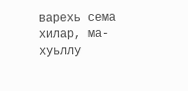варехь сема хилар, ма-хуьллу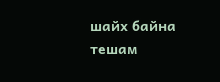шайх байна тешам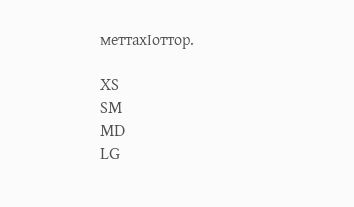меттахIоттор.

XS
SM
MD
LG